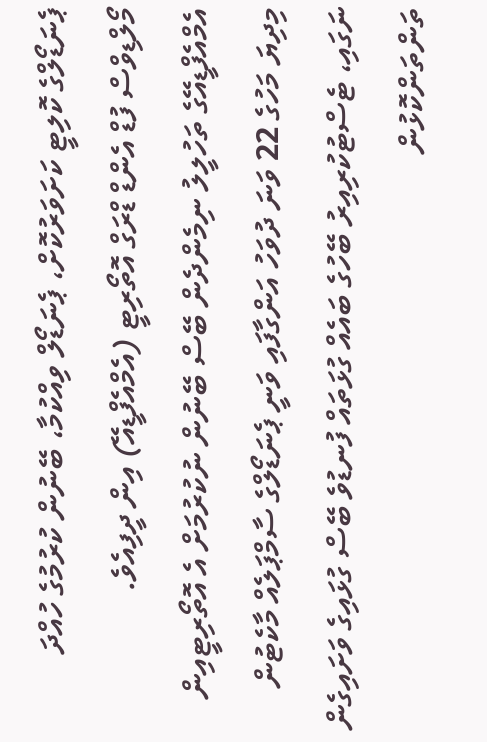ޕެނަޑޯލްގެ ކޮލިޓީ ކަށަވަރުކޮށް، ޕެނަޑޯލް ވިއްކުމާ، ބޭނުން ކުރުމުގެ ހުއްދަ މޯލްޑިވްސް ފުޑް އެންޑް ޑްރަގް އޮތޯރިޓީ (އެމްއެފްޑީއޭ) އިން ދީފިއެވެ.
އެމްއެފްޑީއޭގެ ތަހުލީލު ނިމެންދެން ބޭސް ބޭނުން ނުކުރުމަށް އެ އޮތޯރިޓީއިން މިދިޔަ މަހުގެ 22 ވަނަ ދުވަހު އަންގާފައި ވަނީ ޕެނަޑޯލްގެ ސާމްޕަލެއް މާކެޓުން ނަގައި، ޓެސްޓުކުރިއިރު ބޭހުގެ ބައެއް ގުޅަތައް ފުނޑުވެ ބޭސް ގުޅައިގެ ވަށައިގެން ތަންތަންކޮޅުން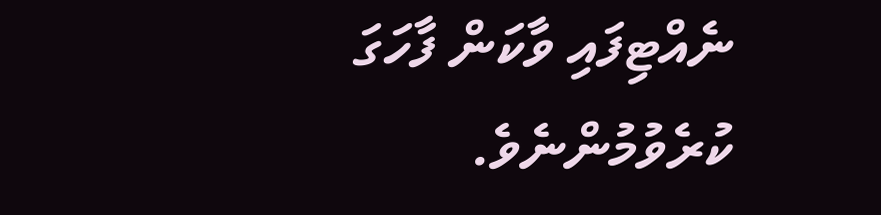ނެއްޓިފައި ވާކަން ފާހަގަ ކުރެވުމުންނެވެ.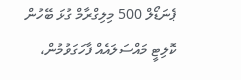ޕެނަޑޯލް 500 މިލިގްރާމް ގުޅަ ބޭހުން ކޮލިޓީ މައްސަލައެއް ފާހަގަވުމުން،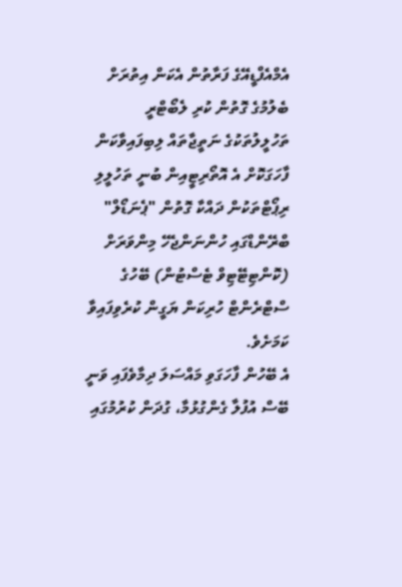އެމްއެފްޑީއޭގެ ފަރާތުން އެކަން އިތުރަށް ބެލުމުގެ ގޮތުން ކުރި ލެބޯޓްރީ ތަހުލީލުތަކުގެ ނަތީޖާތައް ލިބިފައިވާކަން ފާހަގަކޮށް އެ އޮތޯރިޓީއިން ބުނީ ތަހުލީލި ރިޕޯޓްތަކުން ދައްކާ ގޮތުން "ޕެނަޑޯލް" ބްރޭންޑްގައި ހުންނަންޖެހޭ މިންވަރަށް (ކޮންޓިޓޭޓިވް ޓެސްޓުން) ބޭހުގެ ސްޓްރެންޓް ހުރިކަން ޔަގީން ކުރެވިފައިވާ ކަމަށެވެ.
އެ ބޭހުން ފާހަގަވި މައްސަލަ ދިމާވެފައި ވަނީ ބޭސް އުފުލާ ގެންގުޅުމާ، ގުދަން ކުރުމުގައި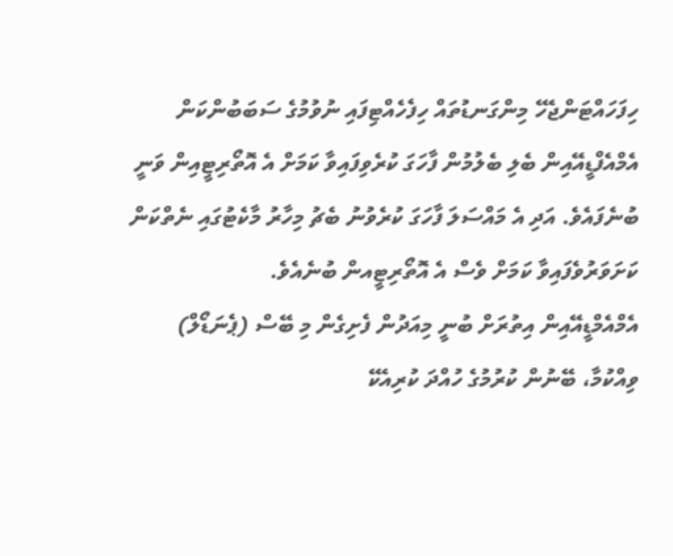ހިފަހައްޓަންޖެހޭ މިންގަނޑުތައް ހިފެހެއްޓިފައި ނުވުމުގެ ސަބަބުންކަން އެމްއެފްޑީއޭއިން ބެލި ބެލުމުން ފާހަގަ ކުރެވިފައިވާ ކަމަށް އެ އޮތޯރިޓީއިން ވަނީ ބުނެފައެވެ. އަދި އެ މައްސަލަ ފާހަގަ ކުރެވުނު ބެޗު މިހާރު މާކެޓުގައި ނެތްކަން ކަށަވަރުވެފައިވާ ކަމަށް ވެސް އެ އޮތޯރިޓީއން ބުނެއެވެ.
އެމްއެމްޑީއޭއިން އިތުރަށް ބުނީ މިއަދުން ފެށިގެން މި ބޭސް (ޕެނަޑޯލް) ވިއްކުމާ، ބޭނުން ކުރުމުގެ ހުއްދަ ކުރިއެކޭ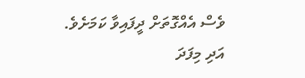ވެސް އެއްގޮތަށް ދީފައިވާ ކަމަށެވެ. އަދި މިފަދަ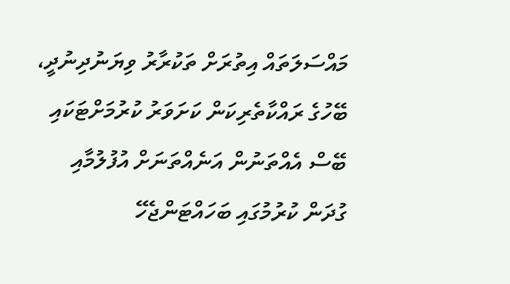މައްސަލަތައް އިތުރަށް ތަކުރާރު ވިޔަނުދިނުދީ، ބޭހުގެ ރައްކާތެރިކަން ކަށަވަރު ކުރުމަށްޓަކައި ބޭސް އެއްތަނުން އަނެއްތަނަށް އުފުލުމާއި ގުދަން ކުރުމުގައި ބަހައްޓަންޖެހޭ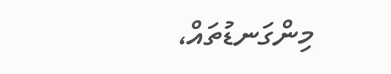މިންގަނޑުތައް،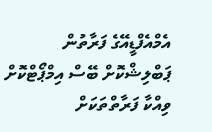އެމްއެފްޑީއޭގެ ފަރާތުން ޕަބްލިޝްކޮށް ބޭސް އިމްޕޯޓްކޮށް ވިއްކާ ފަރާތްތަކަށް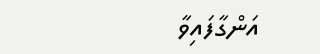އަންގާފައިވާ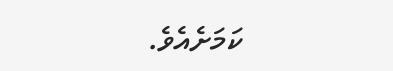ކަމަށެއެވެ.